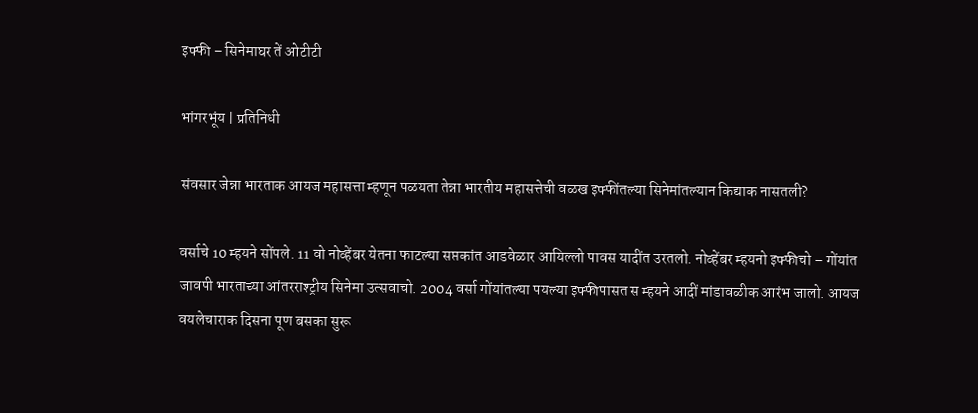इफ्फी – सिनेमाघर तें ओटीटी

भांगरभूंय | प्रतिनिधी

संवसार जेन्ना भारताक आयज महासत्ता म्हणून पळयता तेन्ना भारतीय महासत्तेची वळख इफ्फींतल्या सिनेमांतल्यान किद्याक नासतली?

वर्साचे 10 म्हयने सोंपले. 11 वो नोव्हेंबर येतना फाटल्या सप्तकांत आडवेळार आयिल्लो पावस यादींत उरतलो. नोव्हेंबर म्हयनो इफ्फीचो – गोंयांत जावपी भारताच्या आंतरराश्ट्रीय सिनेमा उत्सवाचो. 2004 वर्सा गोंयांतल्या पयल्या इफ्फीपासत स म्हयने आदीं मांडावळीक आरंभ जालो. आयज वयलेचाराक दिसना पूण बसका सुरू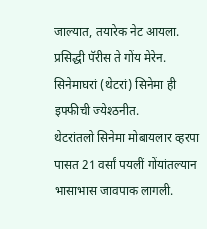जाल्यात, तयारेक नेट आयला. प्रसिद्धी पॅरीस ते गोंय मेरेन. सिनेमाघरां (थेटरां) सिनेमा ही इफ्फीची ज्येश्ठनीत.
थेटरांतलो सिनेमा मोबायलार व्हरपा पासत 21 वर्सां पयलीं गोंयांतल्यान भासाभास जावपाक लागली.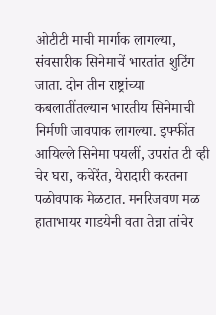ओटीटी माची मार्गाक लागल्या, संवसारीक सिनेमाचें भारतांत शुटिंग जाता. दोन तीन राष्ट्रांच्या कबलातींतल्यान भारतीय सिनेमाची निर्मणी जावपाक लागल्या. इफ्फींत आयिल्ले सिनेमा पयलीं, उपरांत टी व्ही चेर घरा, कचेरेंत, येरादारी करतना पळोवपाक मेळटात. मनरिजवण मळ हाताभायर गाडयेनी वता तेन्ना तांचेर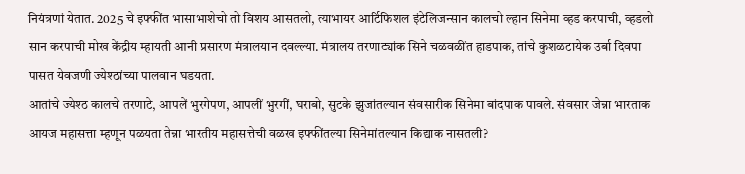नियंत्रणां येतात. 2025 चे इफ्फींत भासाभाशेचो तो विशय आसतलो, त्याभायर आर्टिफिशल इंटेलिजन्सान कालचो ल्हान सिनेमा व्हड करपाची, व्हडलो सान करपाची मोख केंद्रीय म्हायती आनी प्रसारण मंत्रालयान दवल्ल्या. मंत्रालय तरणाट्यांक सिने चळवळींत हाडपाक, तांचे कुशळटायेक उर्बा दिवपा पासत येवजणी ज्येश्ठांच्या पालवान घडयता.
आतांचे ज्येश्ठ कालचे तरणाटे, आपलें भुरगेपण, आपलीं भुरगीं, घराबो, सुटके झुजांतल्यान संवसारीक सिनेमा बांदपाक पावले. संवसार जेन्ना भारताक आयज महासत्ता म्हणून पळयता तेन्ना भारतीय महासत्तेची वळख इफ्फींतल्या सिनेमांतल्यान किद्याक नासतली?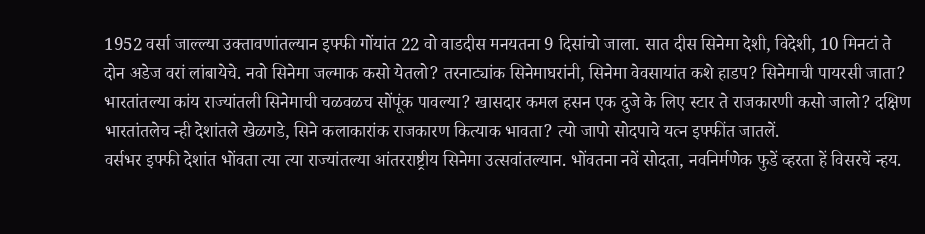1952 वर्सा जाल्ल्या उक्तावणांतल्यान इफ्फी गोंयांत 22 वो वाडदीस मनयतना 9 दिसांचो जाला. सात दीस सिनेमा देशी, विदेशी, 10 मिनटां ते दोन अडेज वरां लांबायेचे. नवो सिनेमा जल्माक कसो येतलो? तरनाट्यांक सिनेमाघरांनी, सिनेमा वेवसायांत कशे हाडप? सिनेमाची पायरसी जाता? भारतांतल्या कांय राज्यांतली सिनेमाची चळवळच सोंपूंक पावल्या? खासदार कमल हसन एक दुजे के लिए स्टार ते राजकारणी कसो जालो? दक्षिण भारतांतलेच न्ही देशांतले खेळगडे, सिने कलाकारांक राजकारण कित्याक भावता? त्यो जापो सोदपाचे यत्न इफ्फींत जातलें.
वर्सभर इफ्फी देशांत भोंवता त्या त्या राज्यांतल्या आंतरराष्ट्रीय सिनेमा उत्सवांतल्यान. भोंवतना नवें सोदता, नवनिर्मणेक फुडें व्हरता हें विसरचें न्हय.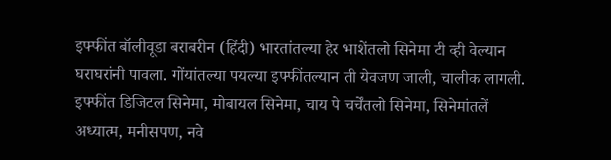इफ्फींत बॉलीवूडा बराबरीन (हिंदी) भारतांतल्या हेर भाशेंतलो सिनेमा टी व्ही वेल्यान घराघरांनी पावला. गोंयांतल्या पयल्या इफ्फींतल्यान ती येवजण जाली, चालीक लागली. इफ्फींत डिजिटल सिनेमा, मोबायल सिनेमा, चाय पे चर्चेंतलो सिनेमा, सिनेमांतलें अध्यात्म, मनीसपण, नवे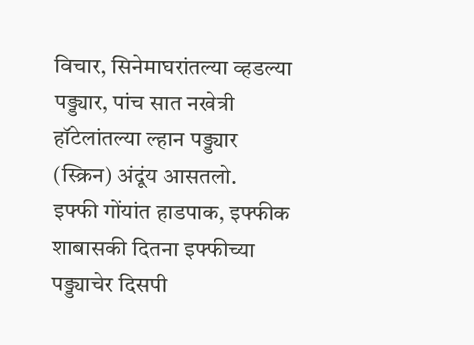विचार, सिनेमाघरांतल्या व्हडल्या पड्ड्यार, पांच सात नखेत्री हॉटेलांतल्या ल्हान पड्ड्यार (स्क्रिन) अंदूंय आसतलो.
इफ्फी गोंयांत हाडपाक, इफ्फीक शाबासकी दितना इफ्फीच्या पड्ड्याचेर दिसपी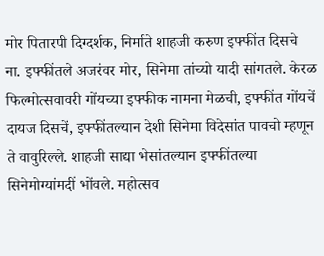मोर पितारपी दिग्दर्शक, निर्माते शाहजी करुण इफ्फींत दिसचे ना. इफ्फींतले अजरंवर मोर, सिनेमा तांच्यो यादी सांगतले. केरळ फिल्मोत्सवावरी गोंयच्या इफ्फीक नामना मेळची, इफ्फींत गोंयचें दायज दिसचें, इफ्फींतल्यान देशी सिनेमा विदेसांत पावचो म्हणून ते वावुरिल्ले. शाहजी साद्या भेसांतल्यान इफ्फींतल्या सिनेमोग्यांमदीं भोंवले. महोत्सव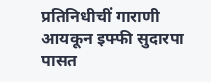प्रतिनिधीचीं गाराणी आयकून इफ्फी सुदारपा पासत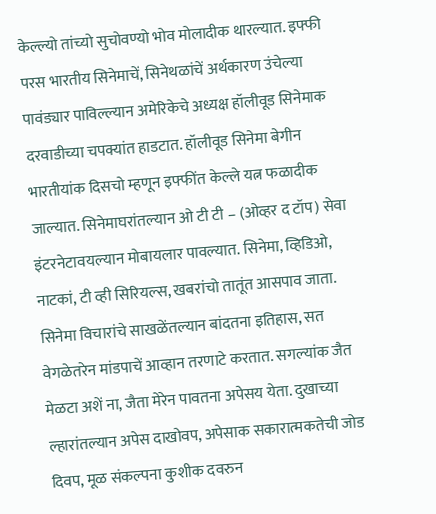केल्ल्यो तांच्यो सुचोवण्यो भोव मोलादीक थारल्यात. इफ्फी परस भारतीय सिनेमाचें, सिनेथळांचें अर्थकारण उंचेल्या पावंड्यार पाविल्ल्यान अमेरिकेचे अध्यक्ष हॉलीवूड सिनेमाक दरवाडीच्या चपक्यांत हाडटात. हॉलीवूड सिनेमा बेगीन भारतीयांक दिसचो म्हणून इफ्फींत केल्ले यत्न फळादीक जाल्यात. सिनेमाघरांतल्यान ओ टी टी – (ओव्हर द टॉप) सेवा इंटरनेटावयल्यान मोबायलार पावल्यात. सिनेमा, व्हिडिओ, नाटकां, टी व्ही सिरियल्स, खबरांचो तातूंत आसपाव जाता. सिनेमा विचारांचे साखळेंतल्यान बांदतना इतिहास, सत वेगळेतरेन मांडपाचें आव्हान तरणाटे करतात. सगल्यांक जैत मेळटा अशें ना, जैता मेरेन पावतना अपेसय येता. दुखाच्या ल्हारांतल्यान अपेस दाखोवप, अपेसाक सकारात्मकतेची जोड दिवप, मूळ संकल्पना कुशीक दवरुन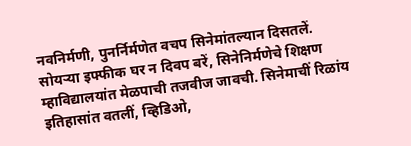नवनिर्मणी, पुनर्निर्मणेत वचप सिनेमांतल्यान दिसतलें.
सोयऱ्या इफ्फीक घर न दिवप बरें, सिनेनिर्मणेचे शिक्षण म्हाविद्यालयांत मेळपाची तजवीज जावची. सिनेमाचीं रिळांय इतिहासांत वतलीं, व्हिडिओ,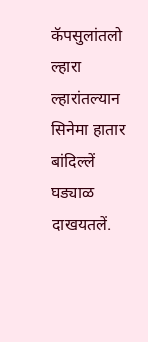कॅपसुलांतलो ल्हारा ल्हारांतल्यान सिनेमा हातार बांदिल्लें घड्याळ दाखयतलें.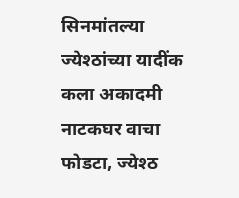सिनमांतल्या ज्येश्ठांच्या यादींक कला अकादमी नाटकघर वाचा फोडटा, ज्येश्ठ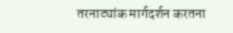तरनाट्यांक मार्गदर्शन करतना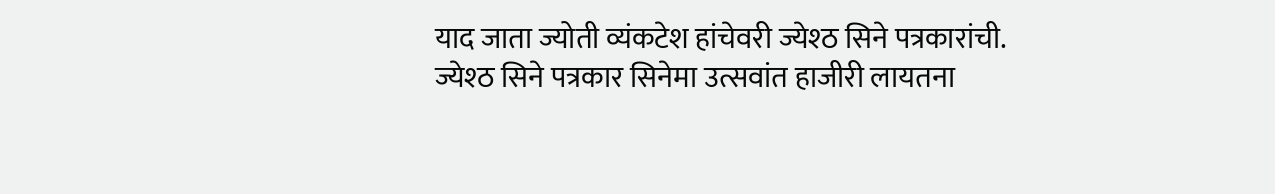याद जाता ज्योती व्यंकटेश हांचेवरी ज्येश्ठ सिने पत्रकारांची. ज्येश्ठ सिने पत्रकार सिनेमा उत्सवांत हाजीरी लायतना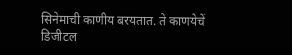सिनेमाची काणीय बरयतात. ते काणयेचें डिजीटल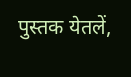पुस्तक येतलें,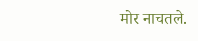मोर नाचतले.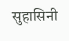सुहासिनी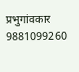प्रभुगांवकार
9881099260